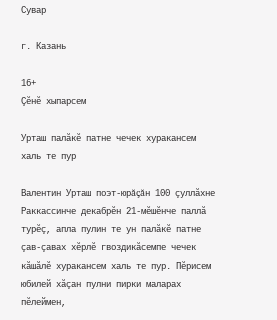Сувар

г. Казань

16+
Çӗнӗ хыпарсем

Урташ палăкӗ патне чечек хуракансем халь те пур

Валентин Урташ поэт-юрăçăн 100 çуллăхне Раккассинче декабрӗн 21-мӗшӗнче паллă турӗç, апла пулин те ун палăкӗ патне çав-çавах хӗрлӗ гвоздикăсемпе чечек кăшăлӗ хуракансем халь те пур. Пӗрисем юбилей хăçан пулни пирки маларах пӗлеймен,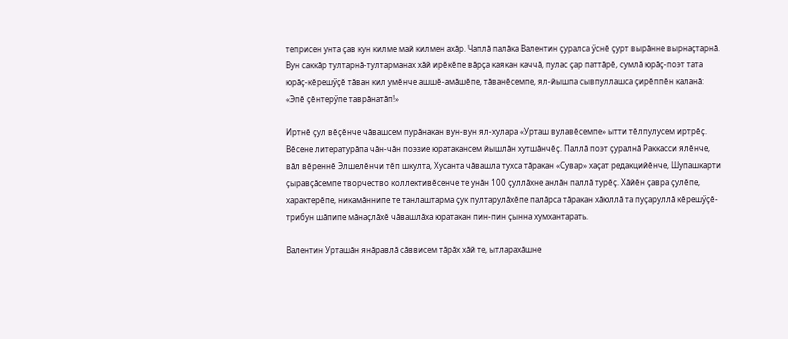теприсен унта çав кун килме май килмен ахăр. Чаплă палăка Валентин çуралса ӳснӗ çурт вырăнне вырнаçтарнă. Вун саккăр тултарнă-тултарманах хăй ирӗкӗпе вăрçа каякан каччă, пулас çар паттăрӗ, сумлă юрăç-поэт тата юрăç-кӗрешӳçӗ тăван кил умӗнче ашшӗ-амăшӗпе, тăванӗсемпе, ял-йышпа сывпуллашса çирӗппӗн каланă: «Эпӗ çӗнтерӳпе таврăнатăп!»

Иртнӗ çул вӗçӗнче чăвашсем пурăнакан вун-вун ял-хулара «Урташ вулавӗсемпе» ытти тӗлпулусем иртрӗç. Вӗсене литературăпа чăн-чăн поэзие юратакансем йышлăн хутшăнчӗç. Паллă поэт çуралнă Раккасси ялӗнче, вăл вӗреннӗ Элшелӗнчи тӗп шкулта, Хусанта чăвашла тухса тăракан «Сувар» хаçат редакцийӗнче, Шупашкарти çыравçăсемпе творчество коллективӗсенче те унăн 100 çуллăхне анлăн паллă турӗç. Хăйӗн çавра çулӗпе, характерӗпе, никамăннипе те танлаштарма çук пултарулăхӗпе палăрса тăракан хăюллă та пуçаруллă кӗрешӳçӗ-трибун шăпипе мăнаçлăхӗ чăвашлăха юратакан пин-пин çынна хумхантарать.

Валентин Урташăн янăравлă сăввисем тăрăх хăй те, ытларахăшне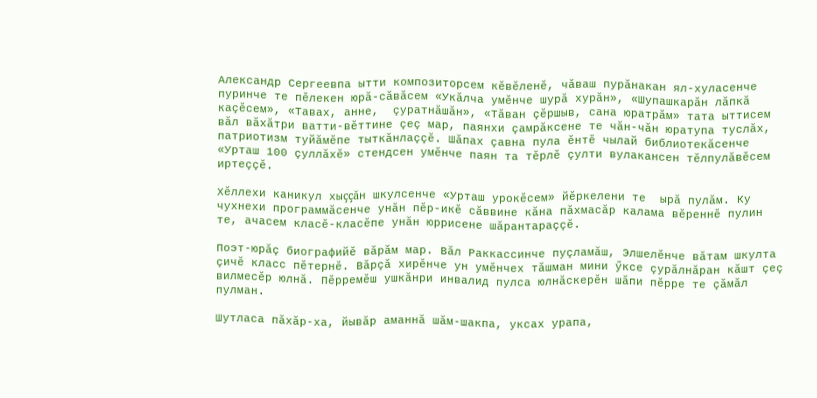Александр Сергеевпа ытти композиторсем кӗвӗленӗ, чăваш пурăнакан ял-хуласенче пуринче те пӗлекен юрă-сăвăсем «Укăлча умӗнче шурă хурăн», «Шупашкарăн лăпкă каçӗсем», «Тавах, анне,  çуратнăшăн», «Тăван çӗршыв, сана юратрăм» тата ыттисем вăл вăхăтри ватти-вӗттине çеç мар, паянхи çамрăксене те чăн-чăн юратупа туслăх, патриотизм туйăмӗпе тыткăнлаççӗ. Шăпах çавна пула ӗнтӗ чылай библиотекăсенче «Урташ 100 çуллăхӗ» стендсен умӗнче паян та тӗрлӗ çулти вулакансен тӗлпулăвӗсем иртеççӗ.

Хӗллехи каникул хыççăн шкулсенче «Урташ урокӗсем» йӗркелени те  ырă пулăм. Ку чухнехи программăсенче унăн пӗр-икӗ сăввине кăна пăхмасăр калама вӗреннӗ пулин те, ачасем класӗ-класӗпе унăн юррисене шăрантараççӗ.

Поэт-юрăç биографийӗ вăрăм мар. Вăл Раккассинче пуçламăш, Элшелӗнче вăтам шкулта çичӗ класс пӗтернӗ. Вăрçă хирӗнче ун умӗнчех тăшман мини ӳксе çурăлнăран кăшт çеç вилмесӗр юлнă. Пӗрремӗш ушкăнри инвалид пулса юлнăскерӗн шăпи пӗрре те çăмăл пулман.

Шутласа пăхăр-ха, йывăр аманнă шăм-шакпа, уксах урапа,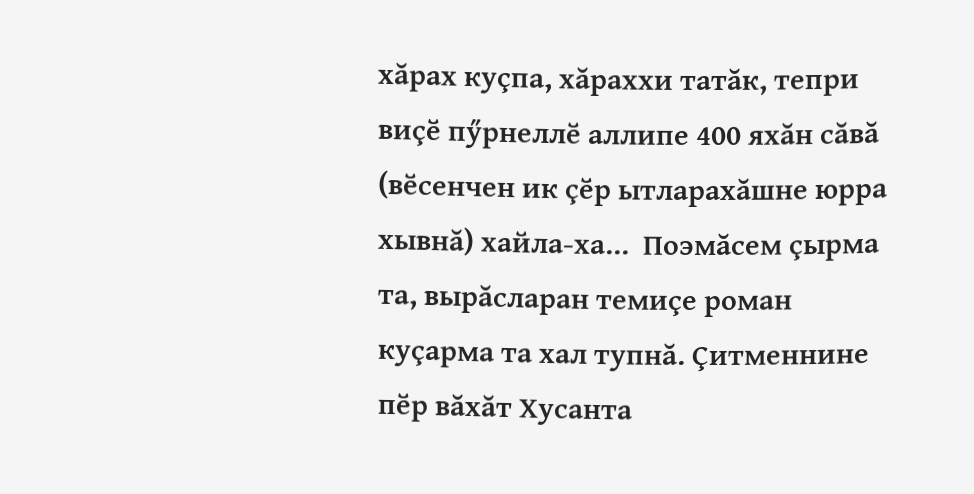хăрах куçпа, хăраххи татăк, тепри виçӗ пӳрнеллӗ аллипе 400 яхăн сăвă (вӗсенчен ик çӗр ытларахăшне юрра хывнă) хайла-ха...  Поэмăсем çырма та, вырăсларан темиçе роман куçарма та хал тупнă. Çитменнине пӗр вăхăт Хусанта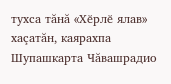тухса тăнă «Хӗрлӗ ялав» хаçатăн, каярахпа Шупашкарта Чăвашрадио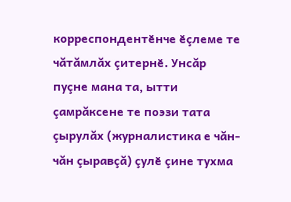корреспондентӗнче ӗçлеме те чăтăмлăх çитернӗ. Унсăр пуçне мана та, ытти çамрăксене те поэзи тата çырулăх (журналистика е чăн-чăн çыравçă) çулӗ çине тухма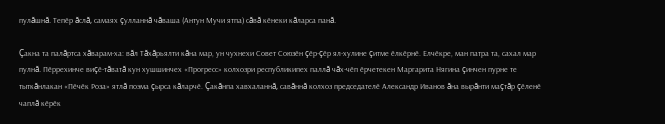пулăшнă. Тепӗр ăслă, самаях çулланнă чăваша (Антун Мучи ятпа) сăвă кӗнеки кăларса панă.

Çакна та палăртса хăварам-ха: вăл Тăхăрьялти кăна мар, ун чухнехи Совет Союзӗн çӗр-çӗр ял-хулине çитме ӗлкӗрнӗ. Елчӗкре, ман патра та, сахал мар пулнă. Пӗррехинче виçӗ-тăватă кун хушшинчех «Прогресс» колхозри республикипех паллă чăх-чӗп ӗрчетекен Маргарита Нягина çинчен пурне те тыткăнлакан «Пӗчӗк Роза» ятлă поэма çырса кăларчӗ. Çакăнпа хавхаланнă, савăннă колхоз председателӗ Александр Иванов ăна вырăнти маçтăр çӗленӗ чаплă кӗрӗк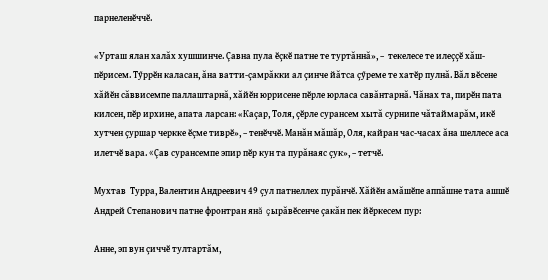парнеленӗччӗ.

«Урташ ялан халăх хушшинче. Çавна пула ӗçкӗ патне те туртăннă», –  текелесе те илеççӗ хăш-пӗрисем. Тӳррӗн каласан, ăна ватти-çамрăкки ал çинче йăтса çӳреме те хатӗр пулнă. Вăл вӗсене хăйӗн сăввисемпе паллаштарнă, хăйӗн юррисене пӗрле юрласа савăнтарнă. Чăнах та, пирӗн пата килсен, пӗр ирхине, апата ларсан: «Каçар, Толя, çӗрле сурансем хытă сурнипе чăтаймарăм, икӗ хутчен çуршар черкке ӗçме тиврӗ», – тенӗччӗ. Манăн мăшăр, Оля, кайран час-часах ăна шеллесе аса илетчӗ вара. «Çав сурансемпе эпир пӗр кун та пурăнаяс çук», – тетчӗ.

Мухтав  Турра, Валентин Андреевич 49 çул патнеллех пурăнчӗ. Хăйӗн амăшӗпе аппăшне тата ашшӗ Андрей Степанович патне фронтран янă çырăвӗсенче çакăн пек йӗркесем пур:

Анне, эп вун çиччӗ тултартăм,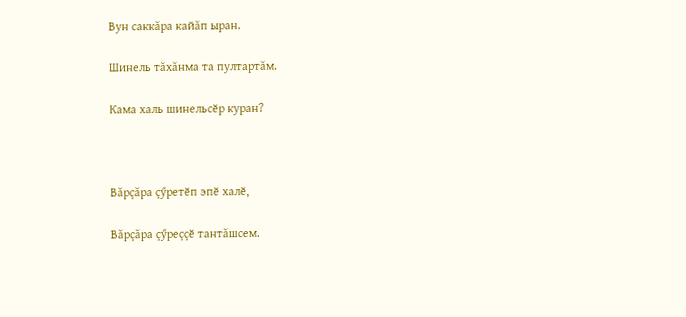Вун саккăра кайăп ыран.

Шинель тăхăнма та пултартăм.

Кама халь шинельсӗр куран?



Вăрçăра çӳретӗп эпӗ халӗ,

Вăрçăра çӳреççӗ тантăшсем.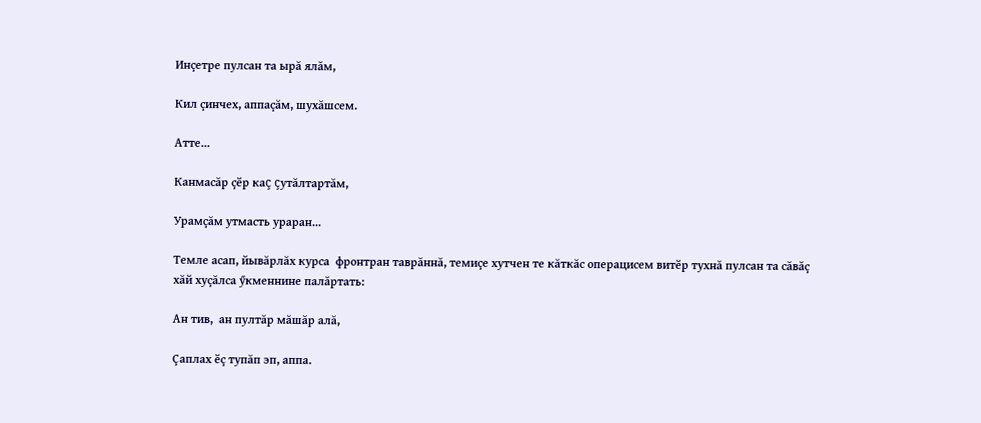Инçетре пулсан та ырă ялăм,

Кил çинчех, аппаçăм, шухăшсем.

Атте...

Канмасăр çӗр каç çутăлтартăм,

Урамçăм утмасть ураран...

Темле асап, йывăрлăх курса  фронтран таврăннă, темиçе хутчен те кăткăс операцисем витӗр тухнă пулсан та сăвăç хăй хуçăлса ӳкменнине палăртать:

Ан тив,  ан пултăр мăшăр алă,

Çаплах ӗç тупăп эп, аппа.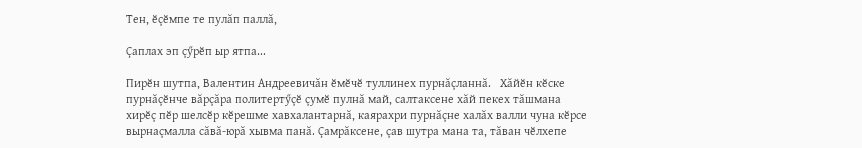Тен, ӗçӗмпе те пулăп паллă,

Çаплах эп çӳрӗп ыр ятпа...

Пирӗн шутпа, Валентин Андреевичăн ӗмӗчӗ туллинех пурнăçланнă.   Хăйӗн кӗске пурнăçӗнче вăрçăра политертӳçӗ çумӗ пулнă май, салтаксене хăй пекех тăшмана хирӗç пӗр шелсӗр кӗрешме хавхалантарнă, каярахри пурнăçне халăх валли чуна кӗрсе вырнаçмалла сăвă-юрă хывма панă. Çамрăксене, çав шутра мана та, тăван чӗлхепе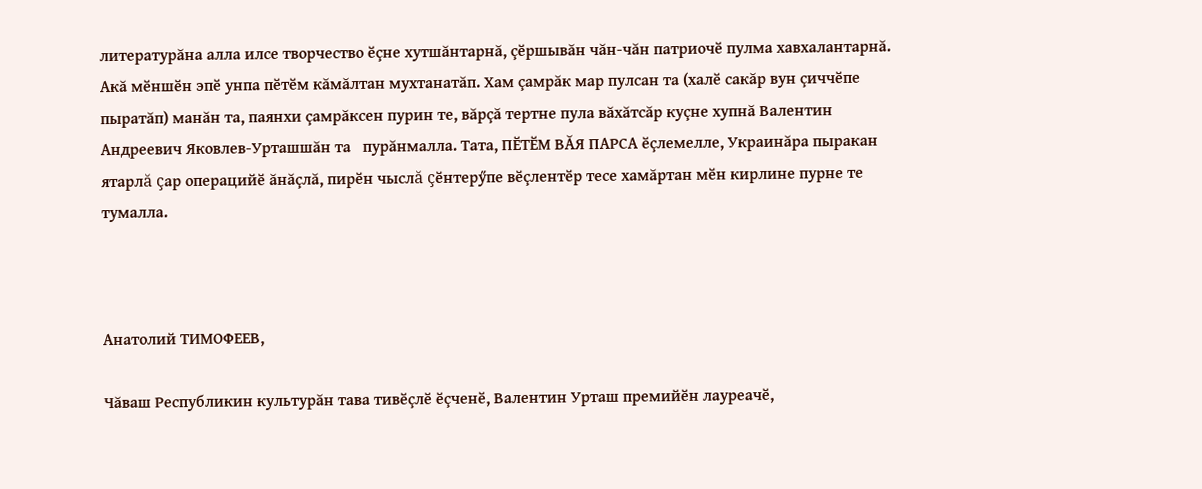литературăна алла илсе творчество ӗçне хутшăнтарнă, çӗршывăн чăн-чăн патриочӗ пулма хавхалантарнă. Акă мӗншӗн эпӗ унпа пӗтӗм кăмăлтан мухтанатăп. Хам çамрăк мар пулсан та (халӗ сакăр вун çиччӗпе пыратăп) манăн та, паянхи çамрăксен пурин те, вăрçă тертне пула вăхăтсăр куçне хупнă Валентин Андреевич Яковлев-Урташшăн та   пурăнмалла. Тата, ПӖТӖМ ВĂЯ ПАРСА ӗçлемелле, Украинăра пыракан ятарлă çар операцийӗ ăнăçлă, пирӗн чыслă çӗнтерӳпе вӗçлентӗр тесе хамăртан мӗн кирлине пурне те тумалла.



Анатолий ТИМОФЕЕВ,

Чăваш Республикин культурăн тава тивӗçлӗ ӗçченӗ, Валентин Урташ премийӗн лауреачӗ,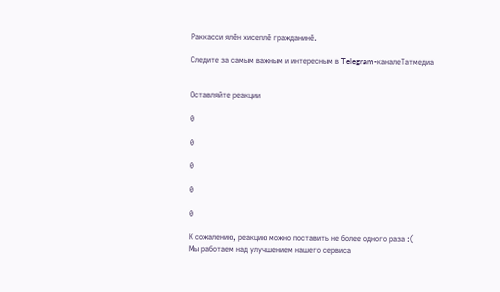Раккасси ялӗн хисеплӗ гражданинӗ.

Следите за самым важным и интересным в Telegram-каналеТатмедиа


Оставляйте реакции

0

0

0

0

0

К сожалению, реакцию можно поставить не более одного раза :(
Мы работаем над улучшением нашего сервиса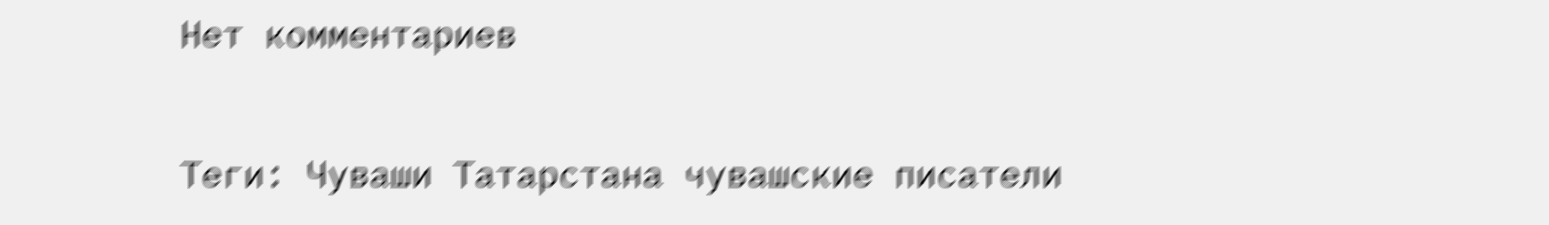Нет комментариев

Теги: Чуваши Татарстана чувашские писатели